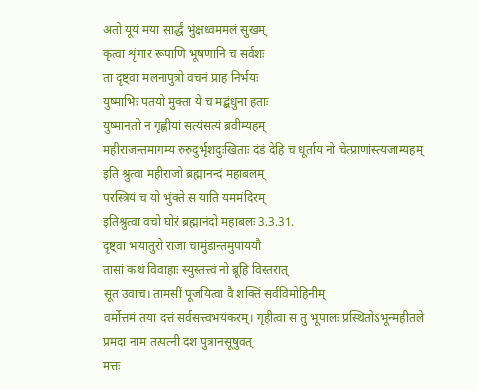अतो यूयं मया सार्द्धं भुंक्षध्वममलं सुखम्
कृत्वा शृंगार रूपाणि भूषणानि च सर्वशः
ता दृष्ट्वा मलनापुत्रो वचनं प्राह निर्भयः
युष्माभिः पतयो मुक्ता ये च मद्बंधुना हताः
युष्मानतो न गृह्णीयां सत्यंसत्यं ब्रवीम्यहम्
महीराजन्तमागम्य रुरुदुर्भृशदुःखिताः दंडं देहि च धूर्ताय नो चेत्प्राणांस्त्यजाम्यहम्
इति श्रुत्वा महीराजो ब्रह्मानन्दं महाबलम्
परस्त्रियं च यो भुंक्ते स याति यममंदिरम्
इतिश्रुत्वा वचो घोरं ब्रह्मानंदो महाबलः 3.3.31.
दृष्ट्वा भयातुरो राजा चामुंडान्तमुपाययौ
तासां कथं विवाहाः स्युस्तत्त्वं नो ब्रूहि विस्तरात्
सूत उवाच। तामसीं पूजयित्वा वै शक्तिं सर्वविमोहिनीम्
वर्मोत्तमं तया दत्तं सर्वसत्त्वभयंकरम्। गृहीत्वा स तु भूपालः प्रस्थितोऽभून्महीतले
प्रमदा नाम तत्पत्नी दश पुत्रानसूषुवत्
मत्तः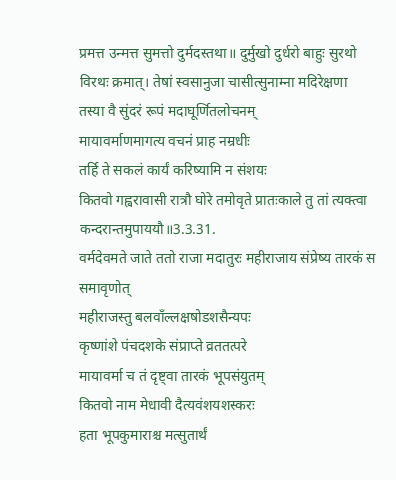प्रमत्त उन्मत्त सुमत्तो दुर्मदस्तथा॥ दुर्मुखो दुर्धरो बाहुः सुरथो विरथः क्रमात्। तेषां स्वसानुजा चासीत्सुनाम्ना मदिरेक्षणा
तस्या वै सुंदरं रूपं मदाघूर्णितलोचनम्
मायावर्माणमागत्य वचनं प्राह नम्रधीः
तर्हि ते सकलं कार्यं करिष्यामि न संशयः
कितवो गह्वरावासी रात्रौ घोरे तमोवृते प्रातःकाले तु तां त्यक्त्वा कन्दरान्तमुपाययौ॥3.3.31.
वर्मदेवमते जाते ततो राजा मदातुरः महीराजाय संप्रेष्य तारकं स समावृणोत्
महीराजस्तु बलवाँल्लक्षषोडशसैन्यपः
कृष्णांशे पंचदशके संप्राप्ते व्रततत्परे
मायावर्मा च तं दृष्ट्वा तारकं भूपसंयुतम्
कितवो नाम मेधावी दैत्यवंशयशस्करः
हता भूपकुमाराश्च मत्सुतार्थं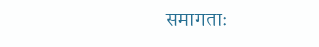समागताः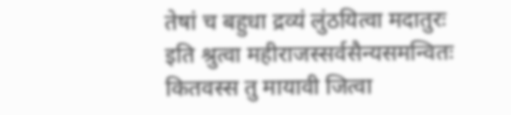तेषां च बहुधा द्रव्यं लुंठयित्वा मदातुरः
इति श्रुत्वा महीराजस्सर्वसैन्यसमन्वितः
कितवस्स तु मायावी जित्वा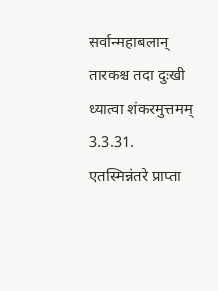सर्वान्महाबलान्
तारकश्च तदा दुःखी ध्यात्वा शंकरमुत्तमम् 3.3.31.
एतस्मिन्नंतरे प्राप्ता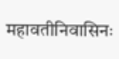महावतीनिवासिनः